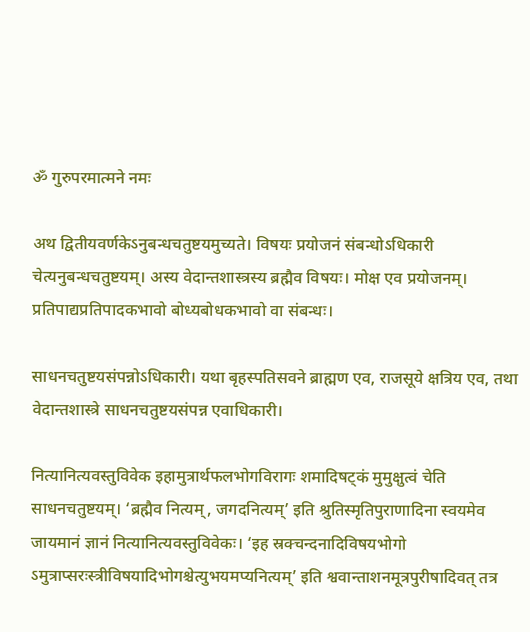ॐ गुरुपरमात्मने नमः

अथ द्वितीयवर्णकेऽनुबन्धचतुष्टयमुच्यते। विषयः प्रयोजनं संबन्धोऽधिकारी चेत्यनुबन्धचतुष्टयम्। अस्य वेदान्तशास्त्रस्य ब्रह्मैव विषयः। मोक्ष एव प्रयोजनम्। प्रतिपाद्यप्रतिपादकभावो बोध्यबोधकभावो वा संबन्धः।

साधनचतुष्टयसंपन्नोऽधिकारी। यथा बृहस्पतिसवने ब्राह्मण एव, राजसूये क्षत्रिय एव, तथा वेदान्तशास्त्रे साधनचतुष्टयसंपन्न एवाधिकारी।

नित्यानित्यवस्तुविवेक इहामुत्रार्थफलभोगविरागः शमादिषट्कं मुमुक्षुत्वं चेति साधनचतुष्टयम्। ‘ब्रह्मैव नित्यम्, जगदनित्यम्’ इति श्रुतिस्मृतिपुराणादिना स्वयमेव जायमानं ज्ञानं नित्यानित्यवस्तुविवेकः। ‘इह स्रक्चन्दनादिविषयभोगो ऽमुत्राप्सरःस्त्रीविषयादिभोगश्चेत्युभयमप्यनित्यम्’ इति श्ववान्ताशनमूत्रपुरीषादिवत् तत्र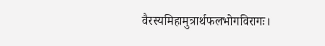वैरस्यमिहामुत्रार्थफलभोगविरागः।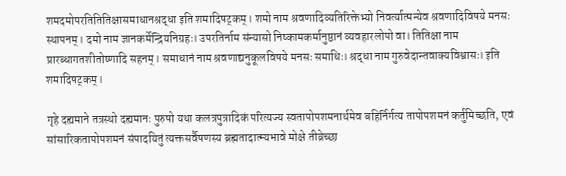शमदमोपरतितितिक्षासमाधानश्रद्धा इति शमादिषट्कम्। शमो नाम श्रवणादिव्यतिरिक्तेभ्यो निवर्त्यात्मन्येव श्रवणादिविषये मनसः स्थापनम्। दमो नाम ज्ञानकर्मेन्द्रियनिग्रहः। उपरतिर्नाम संन्यासो निष्कामकर्मानुष्ठानं व्यवहारलोपो वा। तितिक्षा नाम प्रारब्धागतशीतोष्णादि सहनम्। समाधानं नाम श्रवणाद्यनुकूलविषये मनसः समाधिः। श्रद्धा नाम गुरुवेदान्तवाक्यविश्वासः। इति शमादिषट्कम्।

गृहे दह्यमाने तत्रस्थो दह्यमानः पुरुषो यथा कलत्रपुत्रादिकं परित्यज्य स्वतापोपशमनार्थमेव बहिर्निर्गत्य तापोपशमनं कर्तुमिच्छति, एवं सांसारिकतापोपशमनं संपादयितुं त्यक्तसर्वैषणस्य ब्रह्मतादात्म्यभावे मोक्षे तीव्रेच्छा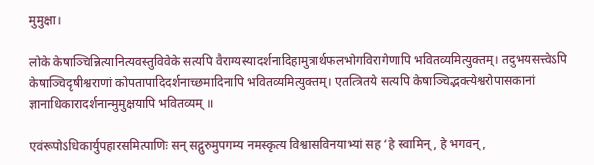मुमुक्षा।

लोके केषाञ्चिन्नित्यानित्यवस्तुविवेके सत्यपि वैराग्यस्यादर्शनादिहामुत्रार्थफलभोगविरागेणापि भवितव्यमित्युक्तम्। तदुभयसत्त्वेऽपि केषाञ्चिदृषीश्वराणां कोपतापादिदर्शनाच्छमादिनापि भवितव्यमित्युक्तम्। एतत्त्रितये सत्यपि केषाञ्चिद्भक्त्येश्वरोपासकानां ज्ञानाधिकारादर्शनान्मुमुक्षयापि भवितव्यम् ॥

एवंरूपोऽधिकार्युपहारसमित्पाणिः सन् सद्गुरुमुपगम्य नमस्कृत्य विश्वासविनयाभ्यां सह ‘हे स्वामिन्, हे भगवन्,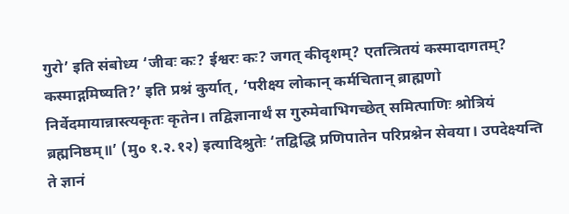गुरो’ इति संबोध्य ‘जीवः कः? ईश्वरः कः? जगत् कीदृशम्? एतत्त्रितयं कस्मादागतम्? कस्माद्गमिष्यति?’ इति प्रश्नं कुर्यात्, ‘परीक्ष्य लोकान् कर्मचितान् ब्राह्मणो निर्वेदमायान्नास्त्यकृतः कृतेन। तद्विज्ञानार्थं स गुरुमेवाभिगच्छेत् समित्पाणिः श्रोत्रियं ब्रह्मनिष्ठम्॥’ (मु० १.२.१२) इत्यादिश्रुतेः ‘तद्विद्धि प्रणिपातेन परिप्रश्नेन सेवया। उपदेक्ष्यन्ति ते ज्ञानं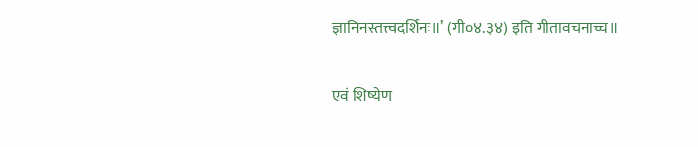ज्ञानिनस्तत्त्वदर्शिनः॥’ (गी०४.३४) इति गीतावचनाच्च॥

एवं शिष्येण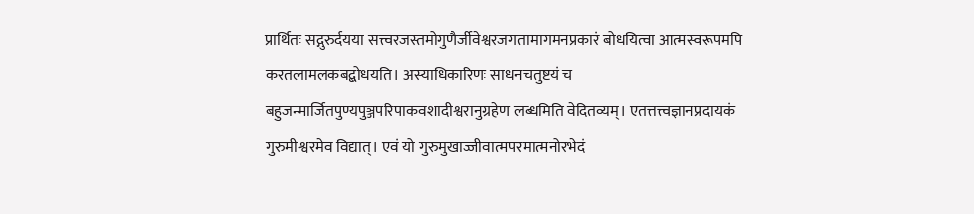प्रार्थितः सद्गुरुर्दयया सत्त्वरजस्तमोगुणैर्जीवेश्वरजगतामागमनप्रकारं बोधयित्वा आत्मस्वरूपमपि करतलामलकबद्बोधयति। अस्याधिकारिणः साधनचतुष्टयं च बहुजन्मार्जितपुण्यपुञ्जपरिपाकवशादीश्वरानुग्रहेण लब्धमिति वेदितव्यम्। एतत्तत्त्वज्ञानप्रदायकं गुरुमीश्वरमेव विद्यात्। एवं यो गुरुमुखाज्जीवात्मपरमात्मनोरभेदं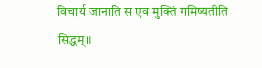विचार्य जानाति स एव मुक्तिं गमिष्यतीति सिद्धम्॥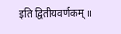इति द्वितीयवर्णकम् ॥